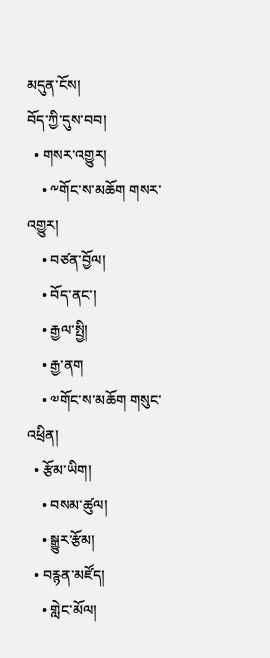མདུན་ངོས།
བོད་ཀྱི་དུས་བབ།
  • གསར་འགྱུར།
    • ༸གོང་ས་མཆོག གསར་འགྱུར།
    • བཙན་བྱོལ།
    • བོད་ནང་།
    • རྒྱལ་སྤྱི།
    • རྒྱ་ནག
    • ༧གོང་ས་མཆོག གསུང་འཕྲིན།
  • རྩོམ་ཡིག།
    • བསམ་ཚུལ།
    • སྒྱུར་རྩོམ།
  • བརྙན་མཛོད།
    • གླེང་མོལ།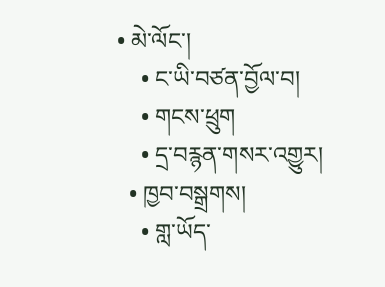• མེ་ལོང་།
    • ང་ཡི་བཙན་བྱོལ་བ།
    • གངས་ཕྲུག
    • དྲ་བརྙན་གསར་འགྱུར།
  • ཁྱབ་བསྒྲགས།
    • གླ་ཡོད་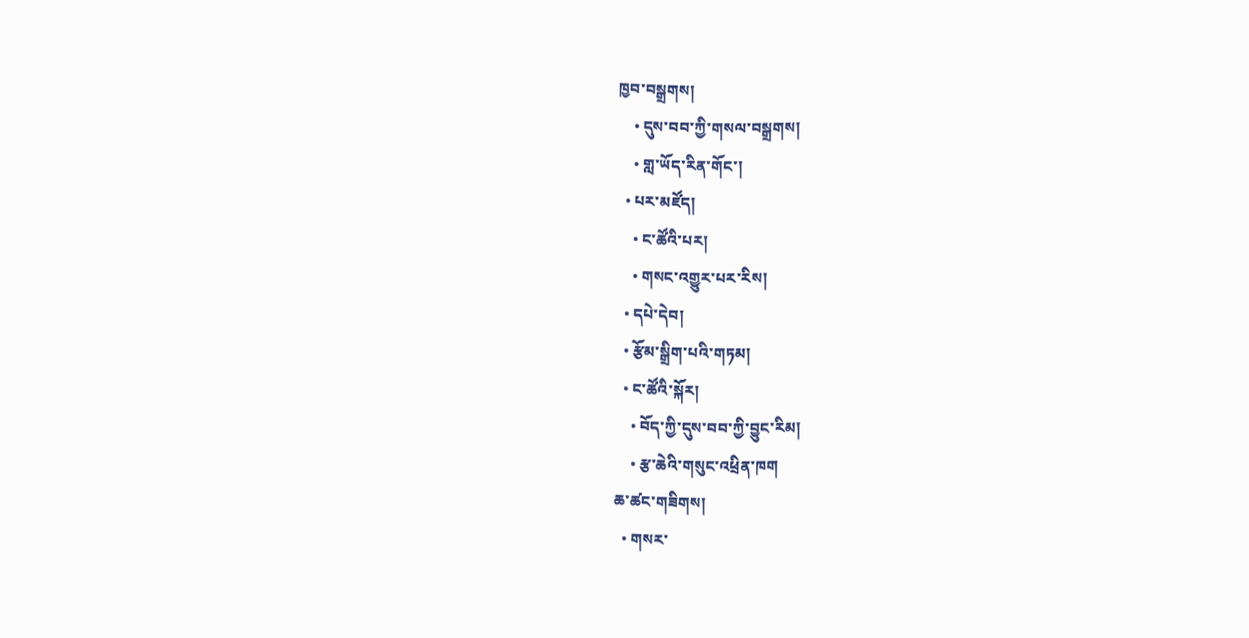ཁྱབ་བསྒྲགས།
    • དུས་བབ་ཀྱི་གསལ་བསྒྲགས།
    • གླ་ཡོད་རིན་གོང་།
  • པར་མཛོད།
    • ང་ཚོའི་པར།
    • གསང་འགྱུར་པར་རིས།
  • དཔེ་དེབ།
  • རྩོམ་སྒྲིག་པའི་གཏམ།
  • ང་ཚོའི་སྐོར།
    • བོད་ཀྱི་དུས་བབ་ཀྱི་བྱུང་རིམ།
    • རྩ་ཆེའི་གསུང་འཕྲིན་ཁག
ཆ་ཚང་གཟིགས།
  • གསར་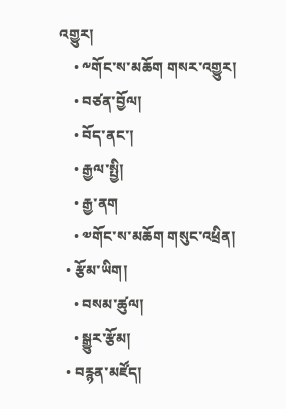འགྱུར།
    • ༸གོང་ས་མཆོག གསར་འགྱུར།
    • བཙན་བྱོལ།
    • བོད་ནང་།
    • རྒྱལ་སྤྱི།
    • རྒྱ་ནག
    • ༧གོང་ས་མཆོག གསུང་འཕྲིན།
  • རྩོམ་ཡིག།
    • བསམ་ཚུལ།
    • སྒྱུར་རྩོམ།
  • བརྙན་མཛོད།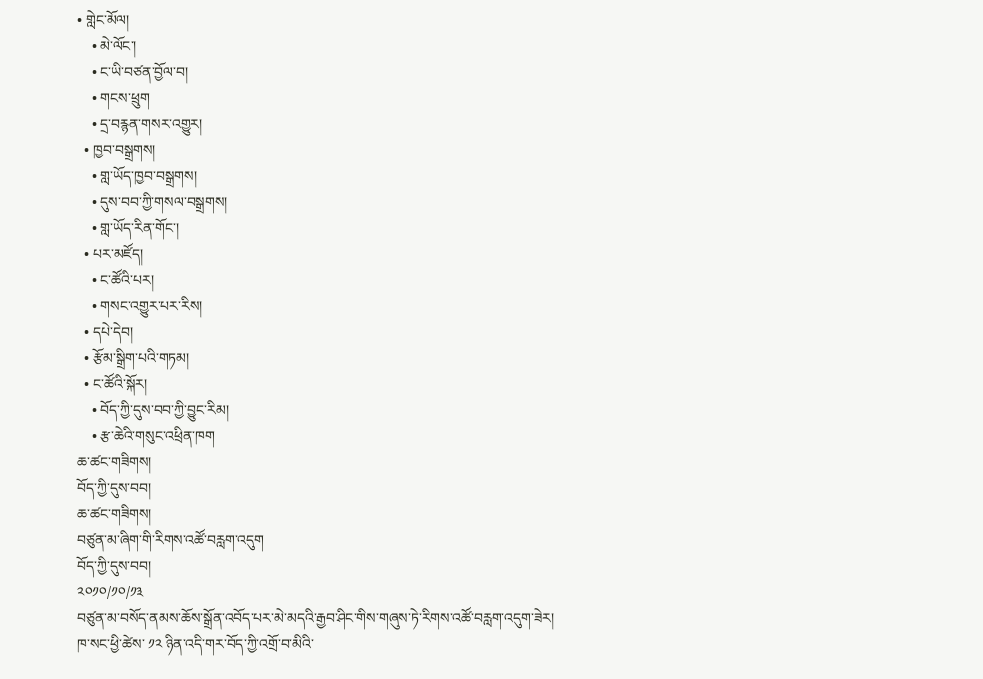• གླེང་མོལ།
    • མེ་ལོང་།
    • ང་ཡི་བཙན་བྱོལ་བ།
    • གངས་ཕྲུག
    • དྲ་བརྙན་གསར་འགྱུར།
  • ཁྱབ་བསྒྲགས།
    • གླ་ཡོད་ཁྱབ་བསྒྲགས།
    • དུས་བབ་ཀྱི་གསལ་བསྒྲགས།
    • གླ་ཡོད་རིན་གོང་།
  • པར་མཛོད།
    • ང་ཚོའི་པར།
    • གསང་འགྱུར་པར་རིས།
  • དཔེ་དེབ།
  • རྩོམ་སྒྲིག་པའི་གཏམ།
  • ང་ཚོའི་སྐོར།
    • བོད་ཀྱི་དུས་བབ་ཀྱི་བྱུང་རིམ།
    • རྩ་ཆེའི་གསུང་འཕྲིན་ཁག
ཆ་ཚང་གཟིགས།
བོད་ཀྱི་དུས་བབ།
ཆ་ཚང་གཟིགས།
བཙུན་མ་ཞིག་གི་རིགས་འཚོ་བརླག་འདུག
བོད་ཀྱི་དུས་བབ།
༢༠༡༠/༡༠/༡༣
བཙུན་མ་བསོད་ནམས་ཆོས་སྒྲོན་འབོད་པར་མེ་མདའི་རྒྱབ་ཤིང་གིས་གཞུས་ཏེ་རིགས་འཚོ་བརླག་འདུག་ཟེར།
ཁ་སང་ཕྱི་ཚེས་ ༡༢ ཉིན་འདི་གར་བོད་ཀྱི་འགྲོ་བ་མིའི་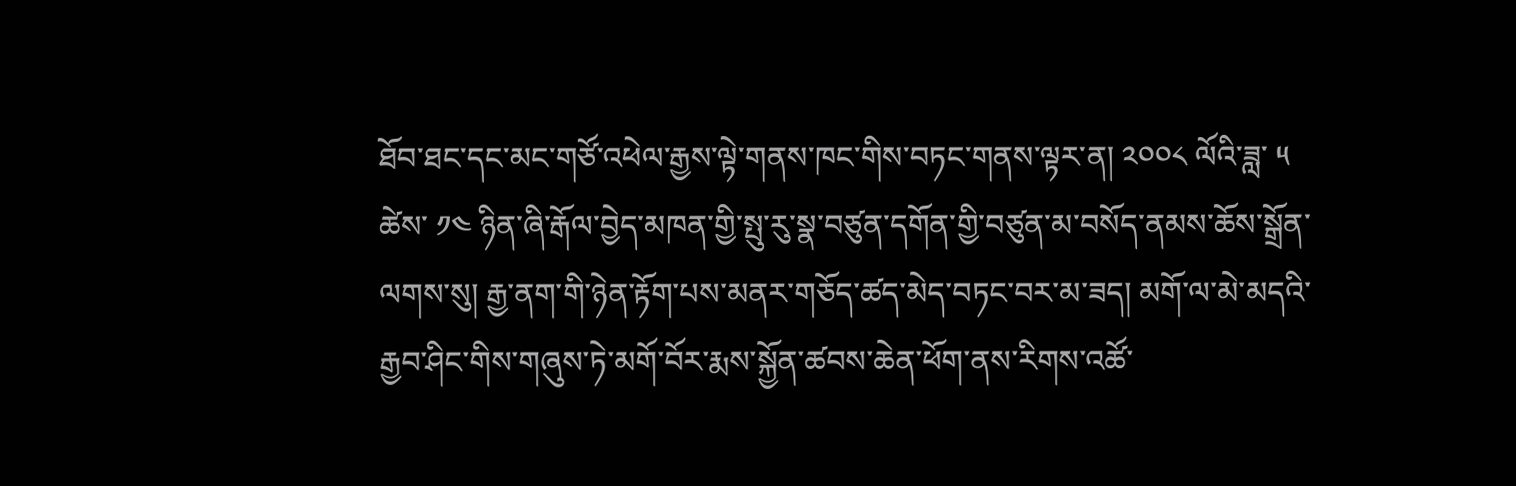ཐོབ་ཐང་དང་མང་གཙོ་འཕེལ་རྒྱས་ལྟེ་གནས་ཁང་གིས་བཏང་གནས་ལྟར་ན། ༢༠༠༨ ལོའི་ཟླ་ ༥ ཚེས་ ༡༤ ཉིན་ཞི་རྒོལ་བྱེད་མཁན་གྱི་སྤུ་རུ་སྣ་བཙུན་དགོན་གྱི་བཙུན་མ་བསོད་ནམས་ཆོས་སྒྲོན་ལགས་སུ། རྒྱ་ནག་གི་ཉེན་རྟོག་པས་མནར་གཅོད་ཚད་མེད་བཏང་བར་མ་ཟད། མགོ་ལ་མེ་མདའི་རྒྱབ་ཤིང་གིས་གཞུས་ཏེ་མགོ་བོར་རྨས་སྐྱོན་ཚབས་ཆེན་ཕོག་ནས་རིགས་འཚོ་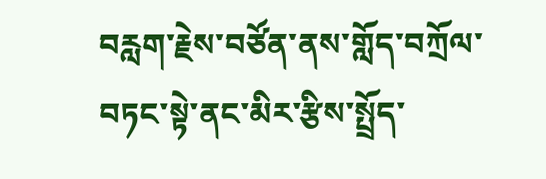བརླག་རྗེས་བཙོན་ནས་གློད་བཀྲོལ་བཏང་སྟེ་ནང་མིར་རྩིས་སྤྲོད་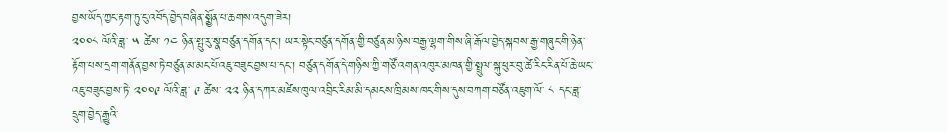བྱས་ཡོད་ཀྱང་རྟག་ཏུ་ངུ་འབོད་བྱེད་བཞིན་སྨྱོན་པ་ཆགས་འདུག་ཟེར།
༢༠༠༨ ལོའི་ཟླ་ ༥ ཚེས་ ༡༤ ཉིན་སྤུ་རུ་སྣ་བཙུན་དགོན་དང་། ཡར་སྟེང་བཙུན་དགོན་གྱི་བཙུན་མ་ཉིས་བརྒྱ་ལྷག་གིས་ཞི་རྒོལ་བྱེད་སྐབས་རྒྱ་གཞུང་གི་ཉེན་རྟོག་པས་དྲག་གནོན་བྱས་ཏེ་བཙུན་མ་མང་པོ་འཇུ་བཟུང་བྱས་པ་དང་། བཙུན་དགོན་དེ་གཉིས་ཀྱི་གཙོ་འགན་འཁུར་མཁན་གྱི་སྤྲུལ་སྐུ་ཕུར་བུ་ཚེ་རིང་རིན་པོ་ཆེ་ཡང་འཇུ་བཟུང་བྱས་ཏེ་ ༢༠༠༩ ལོའི་ཟླ་ ༩ ཚེས་ ༢༢ ཉིན་དཀར་མཛེས་ཁུལ་འབྲིང་རིམ་མི་དམངས་ཁྲིམས་ཁང་གིས་དུས་བཀག་བཙོན་འཇུག་ལོ་ ༨ དང་ཟླ་དྲུག་བྱེད་རྒྱུའི་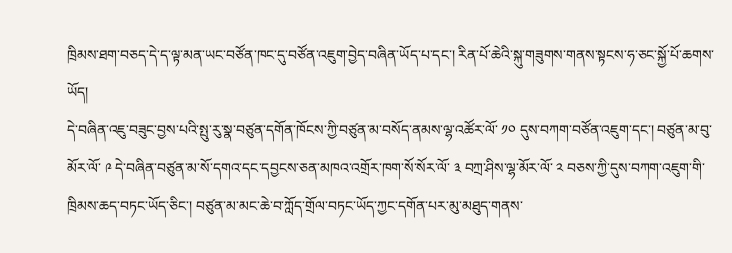ཁྲིམས་ཐག་བཅད་དེ་ད་ལྟ་མན་ཡང་བཙོན་ཁང་དུ་བཙོན་འཇུག་བྱེད་བཞིན་ཡོད་པ་དང་། རིན་པོ་ཆེའི་སྐུ་གཟུགས་གནས་སྟངས་ཧ་ཅང་སྐྱོ་པོ་ཆགས་ཡོད།
དེ་བཞིན་འཇུ་བཟུང་བྱས་པའི་སྤུ་རུ་སྣ་བཙུན་དགོན་ཁོངས་ཀྱི་བཙུན་མ་བསོད་ནམས་ལྷ་འཚོར་ལོ་ ༡༠ དུས་བཀག་བཙོན་འཇུག་དང་། བཙུན་མ་བུ་མོར་ལོ་ ༩ དེ་བཞིན་བཙུན་མ་སོ་དགའ་དང་དབྱངས་ཅན་མཁའ་འགྲོར་ཁག་སོ་སོར་ལོ་ ༣ བཀྲ་ཤིས་ལྷ་མོར་ལོ་ ༢ བཅས་ཀྱི་དུས་བཀག་འཇུག་གི་ཁྲིམས་ཆད་བཏང་ཡོད་ཅིང་། བཙུན་མ་མང་ཆེ་བ་ཀློད་གྲོལ་བཏང་ཡོད་ཀྱང་དགོན་པར་མུ་མཐུད་གནས་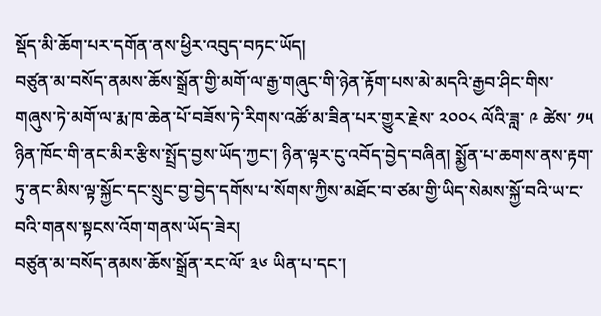སྡོད་མི་ཆོག་པར་དགོན་ནས་ཕྱིར་འབུད་བཏང་ཡོད།
བཙུན་མ་བསོད་ནམས་ཆོས་སྒྲོན་གྱི་མགོ་ལ་རྒྱ་གཞུང་གི་ཉེན་རྟོག་པས་མེ་མདའི་རྒྱབ་ཤིང་གིས་གཞུས་ཏེ་མགོ་ལ་རྨ་ཁ་ཆེན་པོ་བཟོས་ཏེ་རིགས་འཚོ་མ་ཟིན་པར་གྱུར་རྗེས་ ༢༠༠༨ ལོའི་ཟླ་ ༩ ཚེས་ ༡༥ ཉིན་ཁོང་གི་ནང་མིར་རྩིས་སྤྲོད་བྱས་ཡོད་ཀྱང་། ཉིན་ལྟར་ངུ་འབོད་བྱེད་བཞིན། སྨྱོན་པ་ཆགས་ནས་རྟག་ཏུ་ནང་མིས་ལྟ་སྐྱོང་དང་སྲུང་བྱ་བྱེད་དགོས་པ་སོགས་ཀྱིས་མཐོང་བ་ཙམ་གྱི་ཡིད་སེམས་སྐྱོ་བའི་ཡ་ང་བའི་གནས་སྟངས་འོག་གནས་ཡོད་ཟེར།
བཙུན་མ་བསོད་ནམས་ཆོས་སྒྲོན་རང་ལོ་ ༣༦ ཡིན་པ་དང་།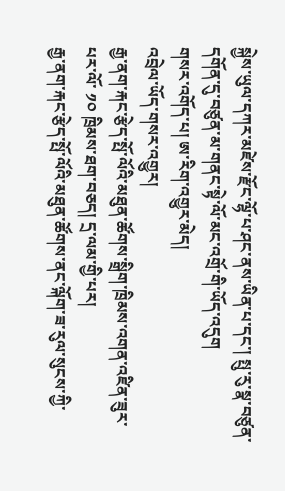སྐྱེས་ཡུལ་དཀར་མཛེས་རྫོང་ལྷོ་པ་ཤང་ནས་ཡིན་པ་དང་། སྤུ་རུ་སྣ་བཙུན་དགོན་དུ་བཙུན་མ་གནང་སྟེ་ལོ་མང་འགྲོ་གི་ཡོད་འདུག
གསར་འགོད་པ། ཨ་རིག་འགྱུར་མེད།
འབྲེལ་ཡོད་གསར་འགྱུར།
རྒྱ་ནག་རྐང་རྩེད་སྤོ་ལོའི་མཐུན་ཚོགས་སྒྲིག་ཁྲིམས་འགན་འཛིན་ཟུར་པར་ལོ་ ༡༠ ཁྲིམས་ཐག་བཅད། དྲ་ལམ་གྱི་པར།
རྒྱ་ནག་རྐང་རྩེད་སྤོ་ལོའི་མཐུན་ཚོགས་ནང་ལྐོག་ཟ་རུལ་སུངས་ཀྱི་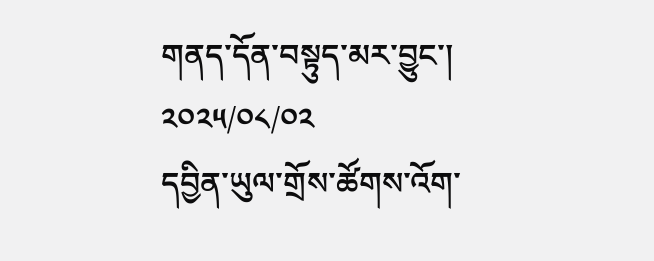གནད་དོན་བསྟུད་མར་བྱུང་།
༢༠༢༥/༠༨/༠༢
དབྱིན་ཡུལ་གྲོས་ཚོགས་འོག་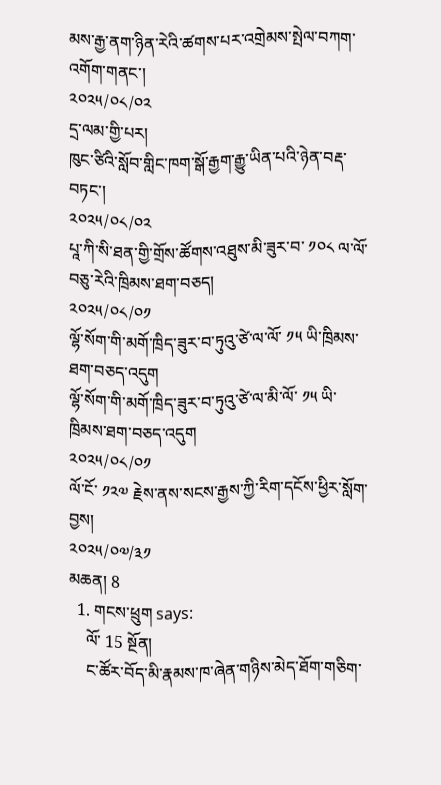མས་རྒྱ་ནག་ཉིན་རེའི་ཚགས་པར་འགྲེམས་སྤེལ་བཀག་འགོག་གནང་།
༢༠༢༥/༠༨/༠༢
དྲ་ལམ་གྱི་པར།
ཁུང་ཙིའི་སློབ་གླིང་ཁག་སྒོ་རྒྱག་རྒྱུ་ཡིན་པའི་ཉེན་བརྡ་བཏང་།
༢༠༢༥/༠༨/༠༢
པཱ་ཀི་སི་ཐན་གྱི་གྲོས་ཚོགས་འཐུས་མི་ཟུར་བ་ ༡༠༨ ལ་ལོ་བཅུ་རེའི་ཁྲིམས་ཐག་བཅད།
༢༠༢༥/༠༨/༠༡
ལྷོ་སོག་གི་མགོ་ཁྲིད་ཟུར་བ་ཏུའུ་ཙེ་ལ་ལོ་ ༡༥ ཡི་ཁྲིམས་ཐག་བཅད་འདུག
ལྷོ་སོག་གི་མགོ་ཁྲིད་ཟུར་བ་ཏུའུ་ཙེ་ལ་མི་ལོ་ ༡༥ ཡི་ཁྲིམས་ཐག་བཅད་འདུག
༢༠༢༥/༠༨/༠༡
ལོ་ངོ་ ༡༢༧ རྗེས་ནས་སངས་རྒྱས་ཀྱི་རིག་དངོས་ཕྱིར་སློག་བྱས།
༢༠༢༥/༠༧/༣༡
མཆན། 8
  1. གངས་ཕྲུག says:
    ལོ་ 15 སྔོན།
    ང་ཚོར་བོད་མི་རྣམས་ཁ་ཞེན་གཉིས་མེད་ཐོག་གཅིག་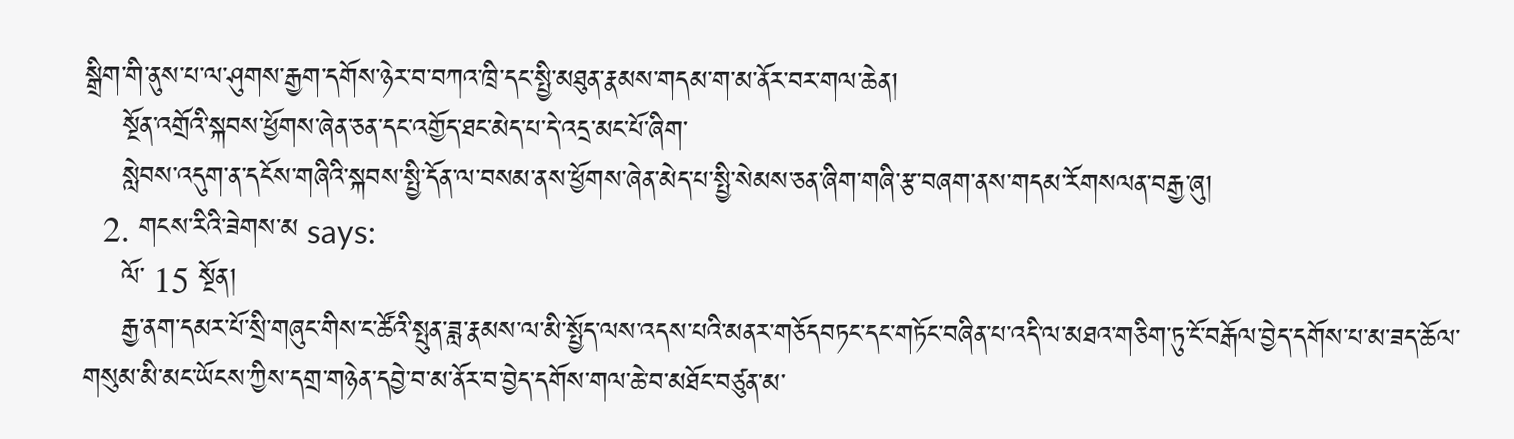སྒྲིག་གི་ནུས་པ་ལ་ཤུགས་རྒྱག་དགོས་ཉེར་བ་བཀའ་ཁྲི་དང་སྤྱི་མཐུན་རྣམས་གདམ་ག་མ་ནོར་བར་གལ་ཆེན།
    སྔོན་འགྲོའི་སྐབས་ཕྱོགས་ཞེན་ཅན་དང་འགྱོད་ཐང་མེད་པ་དེ་འདྲ་མང་པོ་ཞིག་
    སླེབས་འདུག་ན་དངོས་གཞིའི་སྐབས་སྤྱི་དོན་ལ་བསམ་ནས་ཕྱོགས་ཞེན་མེད་པ་སྤྱི་སེམས་ཅན་ཞིག་གཞི་རྩ་བཞག་ནས་གདམ་རོགསལན་བརྒྱ་ཞུ།
  2. གངས་རིའི་ཟེགས་མ says:
    ལོ་ 15 སྔོན།
    རྒྱ་ནག་དམར་པོ་སྲི་གཞུང་གིས་ང་ཚོའི་སྤུན་ཟླ་རྣམས་ལ་མི་སྤྱོད་ལས་འདས་པའི་མནར་གཅོདབཏང་དང་གཏོང་བཞིན་པ་འདི་ལ་མཐའ་གཅིག་ཏུ་ངོ་བརྒོལ་བྱེད་དགོས་པ་མ་ཟད་ཆོལ་གསུམ་མི་མང་ཡོངས་ཀྱིས་དགྲ་གཉེན་དབྱེ་བ་མ་ནོར་བ་བྱེད་དགོས་གལ་ཆེ་བ་མཐོང་བཙུན་མ་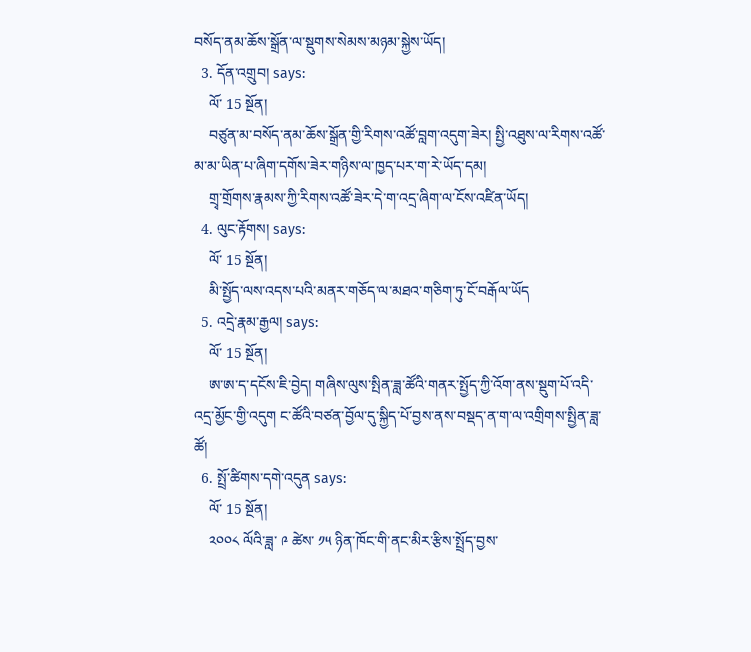བསོད་ནམ་ཆོས་སྒྲོན་ལ་སྡུགས་སེམས་མཉམ་སྐྱེས་ཡོད།
  3. དོན་འགྲུབ། says:
    ལོ་ 15 སྔོན།
    བཙུན་མ་བསོད་ནམ་ཆོས་སྒྲོན་གྱི་རིགས་འཚོ་བླག་འདུག་ཟེར། སྤྱི་འཐུས་ལ་རིགས་འཚོ་མ་མ་ཡིན་པ་ཞིག་དགོས་ཟེར་གཉིས་ལ་ཁྱད་པར་ག་རེ་ཡོད་དམ།
    གྲྭ་གྲོགས་རྣམས་ཀྱི་རིགས་འཚོ་ཟེར་དེ་ག་འདྲ་ཞིག་ལ་ངོས་འཛིན་ཡོད།
  4. ལུང་རྟོགས། says:
    ལོ་ 15 སྔོན།
    མི་སྤྱོད་ལས་འདས་པའི་མནར་གཅོད་ལ་མཐའ་གཅིག་ཏུ་ངོ་བརྒོལ་ཡོད
  5. འདྲེ་རྣམ་རྒྱལ། says:
    ལོ་ 15 སྔོན།
    ཨ་ཨ་ད་དངོས་ཇི་བྱེད། གཞིས་ལུས་སྤིན་ཟླ་ཚོའི་གནར་སྤྱོད་ཀྱི་འོག་ནས་སྡུག་པོ་འདི་འདྲ་མྱོང་གྱི་འདུག ང་ཚོའི་བཙན་བྱོལ་དུ་སྐྱིད་པོ་བྱས་ནས་བསྡད་ན་ག་ལ་འགྲིགས་སྤྱིན་ཟླ་ཚོ།
  6. སྤྲོ་ཚིགས་དགེ་འདུན says:
    ལོ་ 15 སྔོན།
    ༢༠༠༨ ལོའི་ཟླ་ ༩ ཚེས་ ༡༥ ཉིན་ཁོང་གི་ནང་མིར་རྩིས་སྤྲོད་བྱས་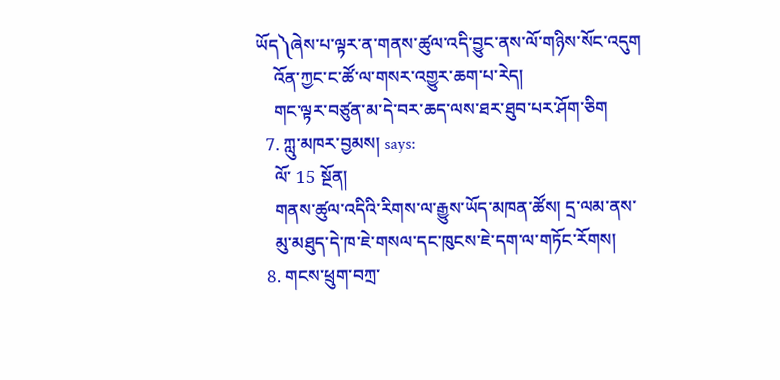ཡོད༽ཞེས་པ་ལྟར་ན་གནས་ཚུལ་འདི་བྱུང་ནས་ལོ་གཉིས་སོང་འདུག
    འོན་ཀྱང་ང་ཚོ་ལ་གསར་འགྱུར་ཆག་པ་རེད།
    གང་ལྟར་བཙུན་མ་དེ་བར་ཆད་ལས་ཐར་ཐུབ་པར་ཤོག་ཅིག
  7. ཀླུ་མཁར་བྱམས། says:
    ལོ་ 15 སྔོན།
    གནས་ཚུལ་འདིའི་རིགས་ལ་རྒྱུས་ཡོད་མཁན་ཚོས། དྲ་ལམ་ནས་
    མུ་མཐུད་དེ་ཁ་ཇེ་གསལ་དང་ཁུངས་ཇེ་དག་ལ་གཏོང་རོགས།
  8. གངས་ཕྲུག་བཀྲ་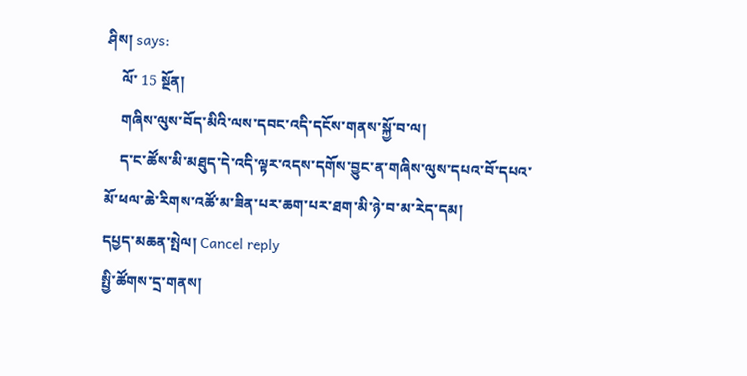ཤིས། says:
    ལོ་ 15 སྔོན།
    གཞིས་ལུས་བོད་མིའི་ལས་དབང་འདི་དངོས་གནས་སྐྱོ་བ་ལ།
    ད་ང་ཚོས་མི་མཐུད་དེ་འདི་ལྟར་འདས་དགོས་བྱུང་ན་གཞིས་ལུས་དཔའ་བོ་དཔའ་མོ་ཕལ་ཆེ་རིགས་འཚོ་མ་ཟིན་པར་ཆག་པར་ཐག་མི་ཉེ་བ་མ་རེད་དམ།
དཔྱད་མཆན་སྤེལ། Cancel reply
སྤྱི་ཚོགས་དྲ་གནས།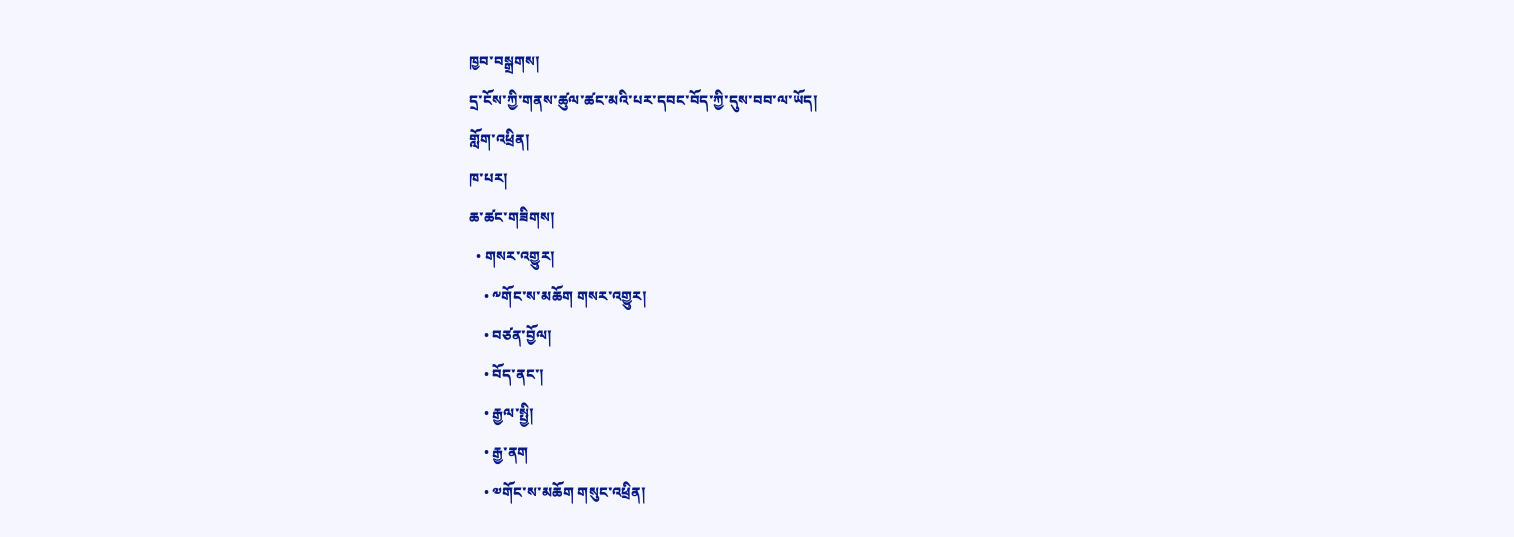ཁྱབ་བསྒྲགས།
དྲ་ངོས་ཀྱི་གནས་ཚུལ་ཚང་མའི་པར་དབང་བོད་ཀྱི་དུས་བབ་ལ་ཡོད།
གློག་འཕྲིན།
ཁ་པར།
ཆ་ཚང་གཟིགས།
  • གསར་འགྱུར།
    • ༸གོང་ས་མཆོག གསར་འགྱུར།
    • བཙན་བྱོལ།
    • བོད་ནང་།
    • རྒྱལ་སྤྱི།
    • རྒྱ་ནག
    • ༧གོང་ས་མཆོག གསུང་འཕྲིན།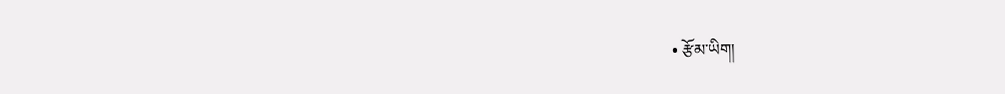• རྩོམ་ཡིག།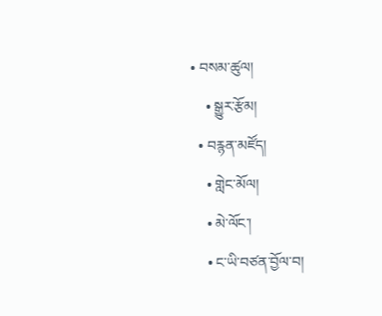• བསམ་ཚུལ།
    • སྒྱུར་རྩོམ།
  • བརྙན་མཛོད།
    • གླེང་མོལ།
    • མེ་ལོང་།
    • ང་ཡི་བཙན་བྱོལ་བ།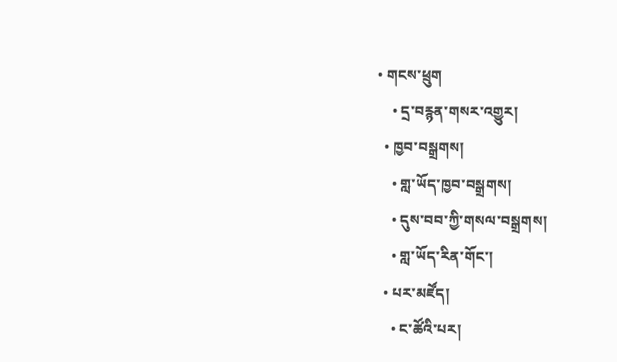• གངས་ཕྲུག
    • དྲ་བརྙན་གསར་འགྱུར།
  • ཁྱབ་བསྒྲགས།
    • གླ་ཡོད་ཁྱབ་བསྒྲགས།
    • དུས་བབ་ཀྱི་གསལ་བསྒྲགས།
    • གླ་ཡོད་རིན་གོང་།
  • པར་མཛོད།
    • ང་ཚོའི་པར།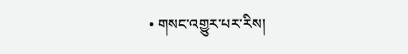• གསང་འགྱུར་པར་རིས།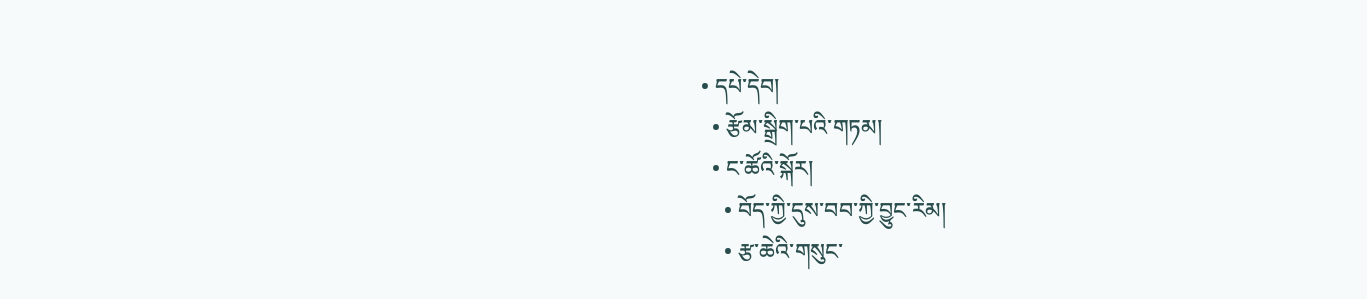• དཔེ་དེབ།
  • རྩོམ་སྒྲིག་པའི་གཏམ།
  • ང་ཚོའི་སྐོར།
    • བོད་ཀྱི་དུས་བབ་ཀྱི་བྱུང་རིམ།
    • རྩ་ཆེའི་གསུང་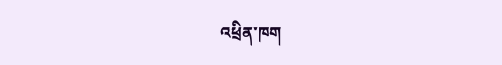འཕྲིན་ཁག